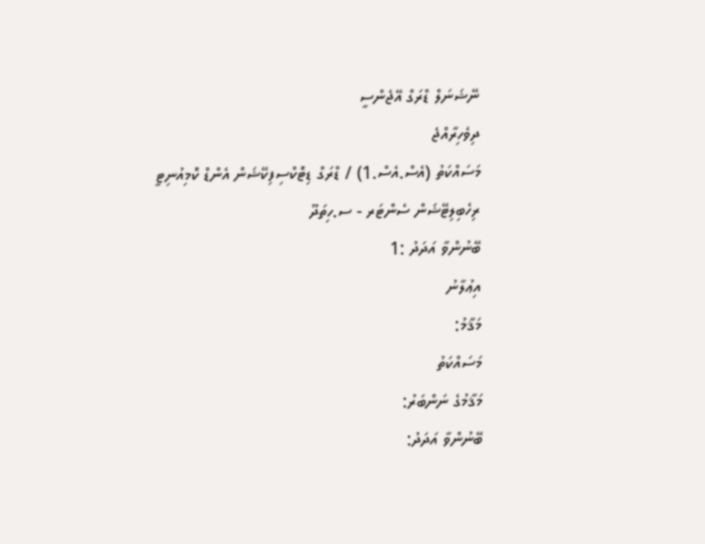ނޭޝަނަލް ޑްރަގް އޭޖެންސީ
ދިވެހިރާއްޖެ
މަސައްކަތު (އެސް.އެސް.1) / ޑްރަގް ޑިޓޮކްސިފިކޭޝަން އެންޑް ކޮމިއުނިޓީ ރިހެބިލިޓޭޝަން ސެންޓަރ - ސ.ހިތަދޫ
ބޭނުންވާ އަދަދު :1
އިޢުލާނު
މަޤާމު:
މަސައްކަތު
މަޤާމުގެ ނަންބަރު:
ބޭނުންވާ އަދަދު: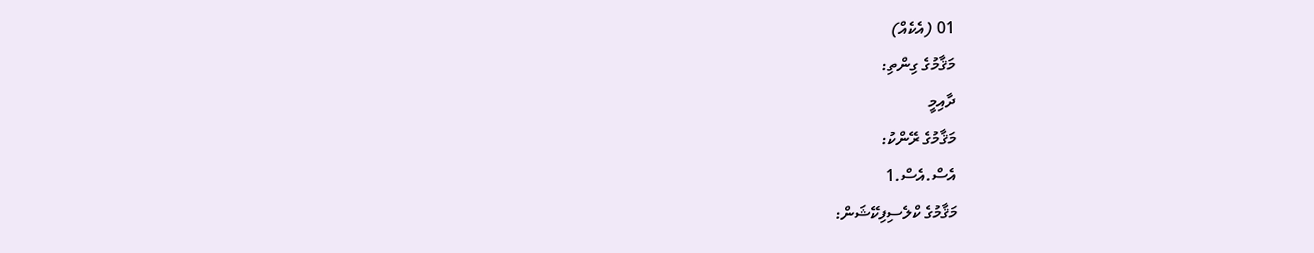01 (އެކެއް)
މަޤާމުގެ ގިންތި:
ދާއިމީ
މަޤާމުގެ ރޭންކު:
އެސް.އެސް.1
މަޤާމުގެ ކްލެސިފިކޭޝަން: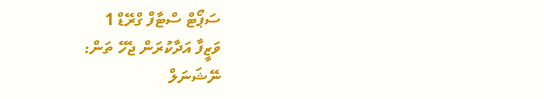ސަޕޯޓް ސްޓާފް ގްރޭޑް 1
ވަޒީފާ އަދާކުރަން ޖެހޭ ތަން:
ނޭޝަނަލް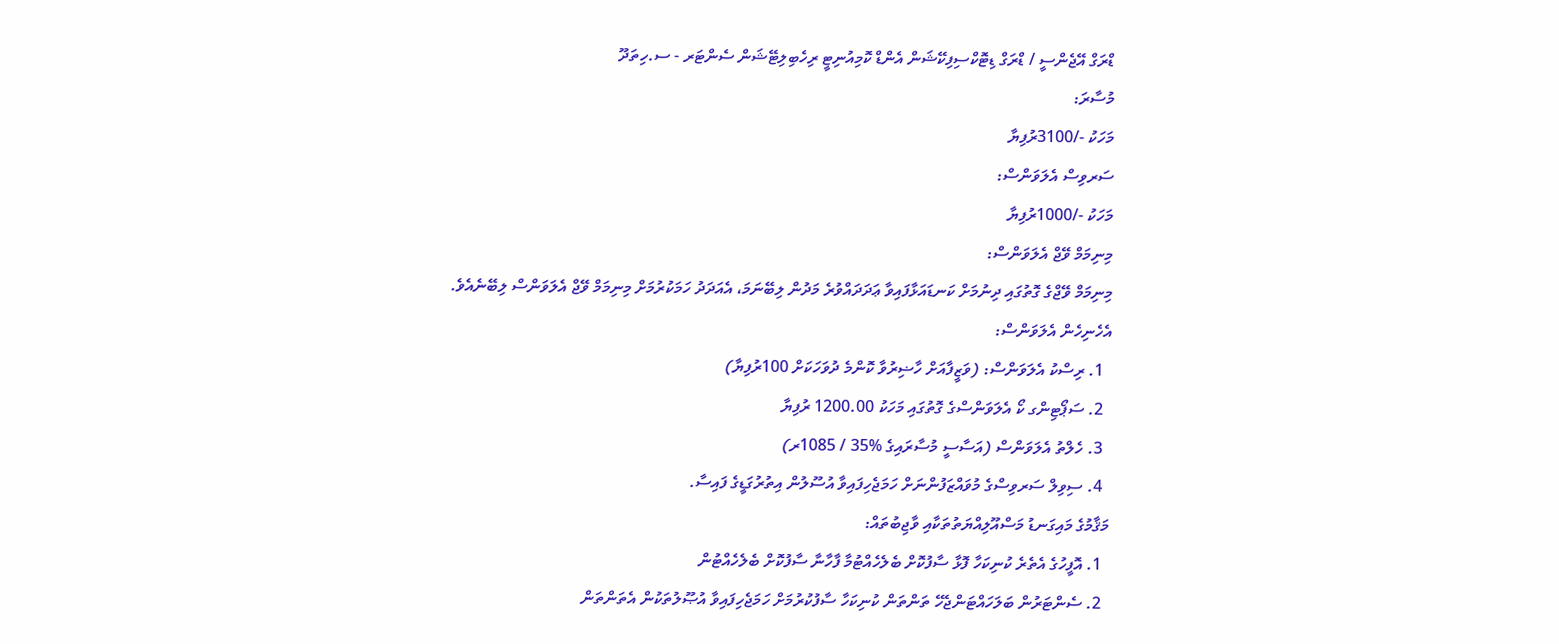ޑްރަގް އޭޖެންސީ / ޑްރަގް ޑިޓޮކްސިފިކޭޝަން އެންޑް ކޮމިއުނިޓީ ރިހެބިލިޓޭޝަން ސެންޓަރ - ސ.ހިތަދޫ
މުސާރަ:
މަހަކު -/3100ރުފިޔާ
ސަރވިސް އެލަވަންސް:
މަހަކު -/1000ރުފިޔާ
މިނިމަމް ވޭޖް އެލަވަންސް:
މިނިމަމް ވޭޖްގެ ގޮތުގައި ދިނުމަށް ކަނޑައަޅާފައިވާ ޢަދަދައްވުރެ މަދުން ލިބޭނަމަ، އެއަދަދު ހަމަކުރުމަށް މިނިމަމް ވޭޖް އެލަވަންސް ލިބޭނެއެވެ.
އެހެނިހެން އެލަވަންސް:
  1. ރިސްކު އެލަވަންސް: (ވަޒީފާއަށް ހާޟިރުވާ ކޮންމެ ދުވަހަކަށް 100ރުފިޔާ)
  2. ސަޕޯޓިންގ ކޯ އެލަވަންސްގެ ގޮތުގައި މަހަކު 1200.00 ރުފިޔާ
  3. ހެލްތު އެލަވަންސް (އަސާސީ މުސާރައިގެ %35 / 1085ރ)
  4. ސިވިލް ސަރވިސްގެ މުވައްޒަފުންނަށް ހަމަޖެހިފައިވާ އުސޫލުން އިތުރުގަޑީގެ ފައިސާ.
މަޤާމުގެ މައިގަނޑު މަސްއޫލިއްޔަތުތަކާއި ވާޖިބުތައް:
  1. އޮފީހުގެ އެތެރެ ކުނިކަހާ ފޮޅާ ސާފުކޮށް ބެލެހެއްޓުމާ ފާހާނާ ސާފުކޮށް ބެލެހެއްޓުން
  2. ސެންޓަރުން ބަލަހައްޓަންޖެހޭ ތަންތަން ކުނިކަހާ ސާފުކުރުމަށް ހަމަޖެހިފައިވާ އުޞޫލުތަކުން އެތަންތަން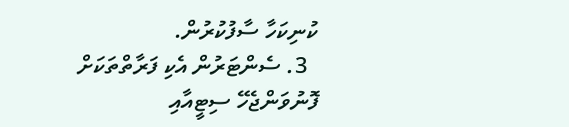ކުނިކަހާ ސާފުކުރުން.
  3. ސެންޓަރުން އެކި ފަރާތްތަކަށް ފޮނުވަންޖެހޭ ސިޓީއާއި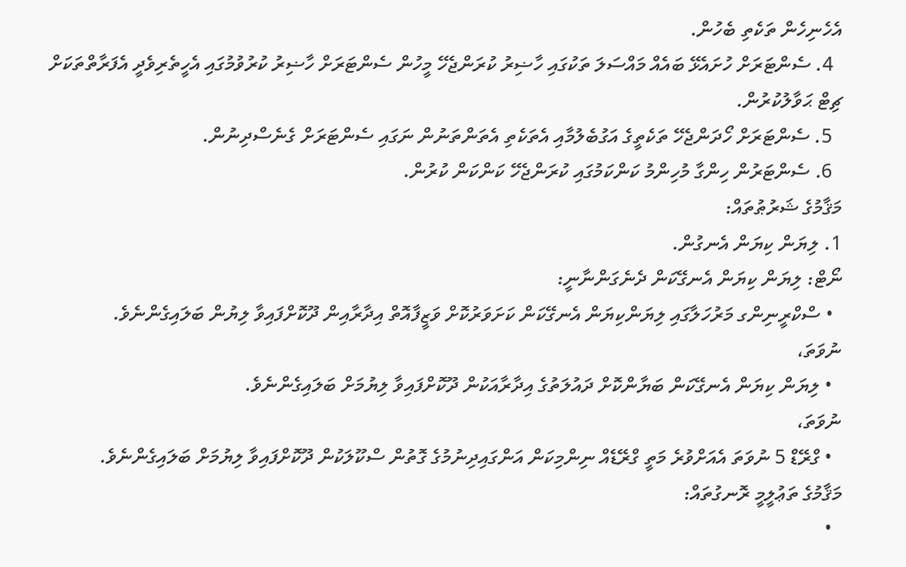އެހެނިހެން ތަކެތި ބެހުން.
  4. ސެންޓަރަށް ހުށައެޅޭ ބައެއް މައްސަލަ ތަކުގައި ހާޟިރު ކުރަންޖެހޭ މީހުން ސެންޓަރަށް ހާޟިރު ކުރުވުމުގައި އެހީތެރިވެދީ އެފަރާތްތަކަށް ޗިޓް ޙަވާލުކުރުން.
  5. ސެންޓަރަށް ހޯދަންޖެހޭ ތަކެތީގެ އަގުބެލުމާއި އެތަކެތި އެތަންތަނުން ނަގައި ސެންޓަރަށް ގެނެސްދިނުން.
  6. ސެންޓަރުން ހިންގާ މުހިންމު ކަންކަމުގައި ކުރަންޖެހޭ ކަންކަން ކުރުން.
މަޤާމުގެ ޝަރުޠުތައް:
1. ލިޔަން ކިޔަން އެނގުން.
ނޯޓް: ލިޔަން ކިޔަން އެނގޭކަން ދެނެގަންނާނީ:
  • ސްކްރީނިންގ މަރުހަލާގައި ލިޔަންކިޔަން އެނގޭކަން ކަށަވަރުކޮށް ވަޒީފާއޮތް އިދާރާއިން ދޫކޮށްފައިވާ ލިޔުން ބަލައިގެންނެވެ.
ނުވަތަ،
  • ލިޔަން ކިޔަން އެނގޭކަން ބަޔާންކޮށް ދައުލަތުގެ އިދާރާއަކުން ދޫކޮށްފައިވާ ލިޔުމަށް ބަލައިގެންނެވެ.
ނުވަތަ،
  • ގްރޭޑް 5 ނުވަތަ އެއަށްވުރެ މަތީ ގްރޭޑެއް ނިންމިކަން އަންގައިދިނުމުގެ ގޮތުން ސްކޫލަކުން ދޫކޮށްފައިވާ ލިޔުމަށް ބަލައިގެންނެވެ.
މަޤާމުގެ ތަޢުލީމީ ރޮނގުތައް:
  •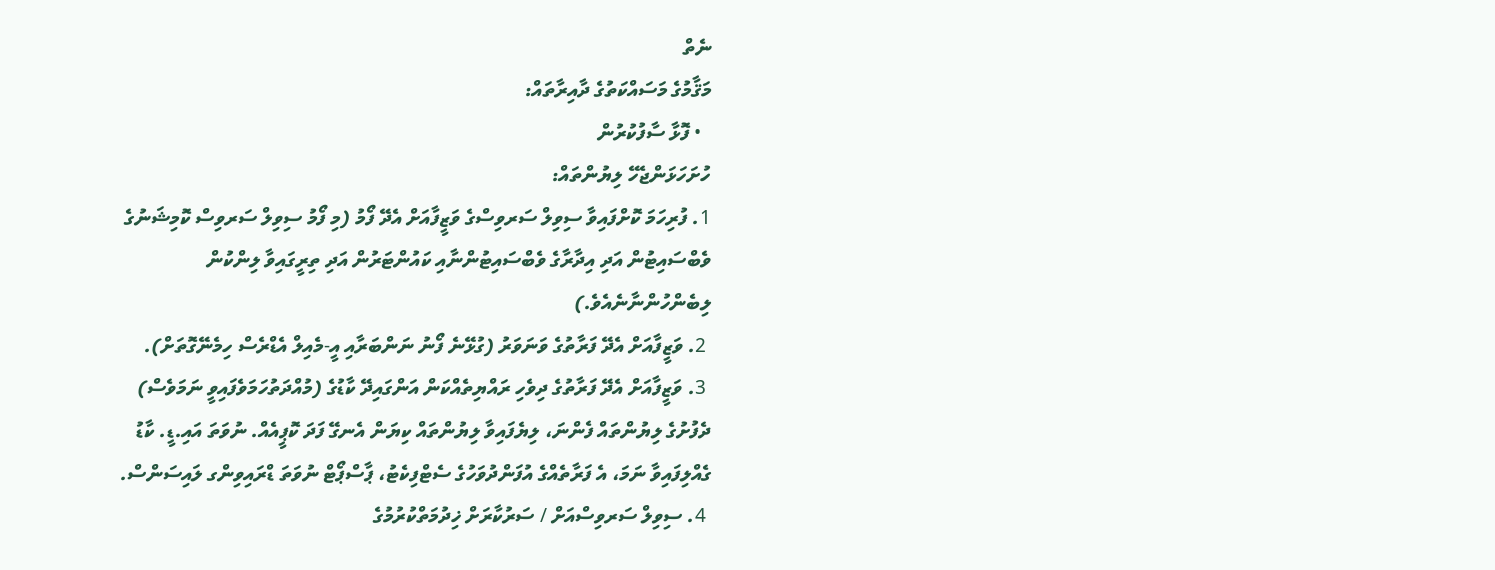ނެތް
މަޤާމުގެ މަސައްކަތުގެ ދާއިރާތައް:
  • ފޮޅާ ސާފުކުރުން
ހުށަހަޅަންޖެހޭ ލިޔުންތައް:
1. ފުރިހަމަ ކޮށްފައިވާ ސިވިލް ސަރވިސްގެ ވަޒީފާއަށް އެދޭ ފޯމު (މި ފޯމު ސިވިލް ސަރވިސް ކޮމިޝަނުގެ ވެބްސައިޓުން އަދި އިދާރާގެ ވެބްސައިޓުންނާއި ކައުންޓަރުން އަދި ތިރީގައިވާ ލިންކުން ލިބެންހުންނާނެއެވެ.)
 2. ވަޒީފާއަށް އެދޭ ފަރާތުގެ ވަނަވަރު (ގުޅޭނެ ފޯނު ނަންބަރާއި އީ-މެއިލް އެޑްރެސް ހިމެނޭގޮތަށް).
 3. ވަޒީފާއަށް އެދޭ ފަރާތުގެ ދިވެހި ރައްޔިތެއްކަން އަންގައިދޭ ކާޑުގެ (މުއްދަތުހަމަވެފައިވީ ނަމަވެސް)      ދެފުށުގެ ލިޔުންތައް ފެންނަ، ލިޔެފައިވާ ލިޔުންތައް ކިޔަން އެނގޭ ފަދަ ކޮޕީއެއް. ނުވަތަ އައި.ޑީ. ކާޑު      ގެއްލިފައިވާ ނަމަ، އެ ފަރާތެއްގެ އުފަންދުވަހުގެ ސެޓްފިކެޓު، ޕާސްޕޯޓް ނުވަތަ ޑްރައިވިންގ ލައިސަންސް.
 4. ސިވިލް ސަރވިސްއަށް / ސަރުކާރަށް ޚިދުމަތްކުރުމުގެ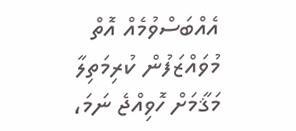އެއްބަސްވުމެއް އޮތް މުވައްޒަފުން ކުރިމަތިލާ      މަޤާމަށް ހޮވިއްޖެ ނަމަ،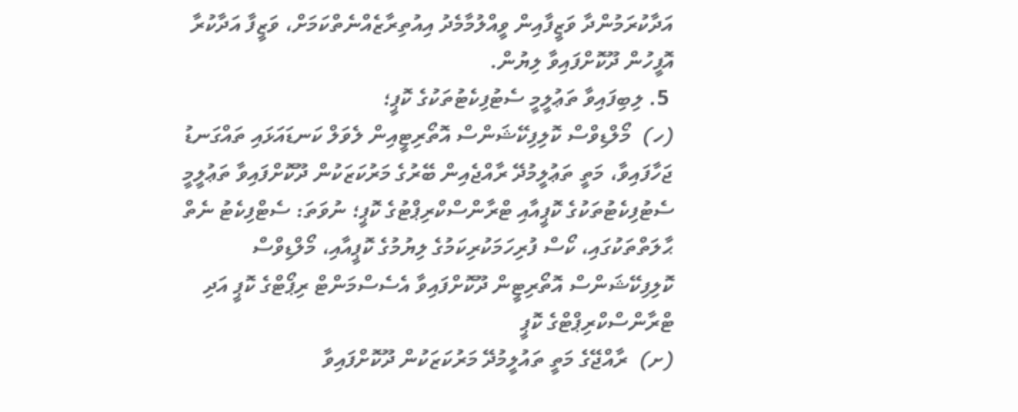އަދާކުރަމުންދާ ވަޒީފާއިން ވީއްލުމާމެދު އިއުތިރާޒެއްނެތްކަމަށް، ވަޒީފާ އަދާކުރާ    އޮފީހުން ދޫކޮށްފައިވާ ލިޔުން.
 5. ލިބިފައިވާ ތަޢުލީމީ ސެޓުފިކެޓުތަކުގެ ކޮޕީ؛
(ހ)  މޯލްޑިވްސް ކޮލިފިކޭޝަންސް އޮތޯރިޓީއިން ލެވަލް ކަނޑައަޅައި ތައްގަނޑު ޖަހާފައިވާ، މަތީ ތަޢުލީމުދޭ ރާއްޖެއިން ބޭރުގެ މަރުކަޒަކުން ދޫކޮށްފައިވާ ތަޢުލީމީ ސެޓުފިކެޓުތަކުގެ ކޮޕީއާއި ޓްރާންސްކްރިޕްޓުގެ ކޮޕީ؛ ނުވަތަ: ސެޓްފިކެޓު ނެތް ޙާލަތްތަކުގައި، ކޯސް ފުރިހަމަކުރިކަމުގެ ލިޔުމުގެ ކޮޕީއާއި، މޯލްޑިވްސް ކޮލިފިކޭޝަންސް އޮތޯރިޓީން ދޫކޮށްފައިވާ އެސެސްމަންޓް ރިޕޯޓްގެ ކޮޕީ އަދި ޓްރާންސްކްރިޕްޓްގެ ކޮޕީ
(ށ)  ރާއްޖޭގެ މަތީ ތައުލީމުދޭ މަރުކަޒަކުން ދޫކޮށްފައިވާ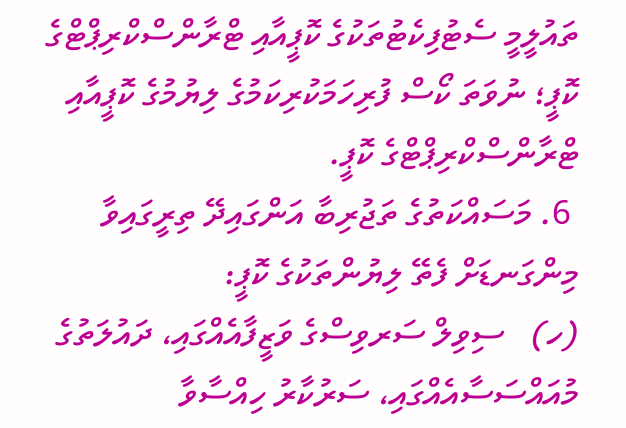ތައުލީމީ ސެޓުފިކެޓުތަކުގެ ކޮޕީއާއި ޓްރާންސްކްރިޕްޓްގެ ކޮޕީ؛ ނުވަތަ ކޯސް ފުރިހަމަކުރިކަމުގެ ލިޔުމުގެ ކޮޕީއާއި ޓްރާންސްކްރިޕްޓްގެ ކޮޕީ.
 6. މަސައްކަތުގެ ތަޖުރިބާ އަންގައިދޭ ތިރީގައިވާ މިންގަނޑަށް ފެތޭ ލިޔުންތަކުގެ ކޮޕީ:
(ހ)   ސިވިލް ސަރވިސްގެ ވަޒީފާއެއްގައި، ދައުލަތުގެ މުއައްސަސާއެއްގައި، ސަރުކާރު ހިއްސާވާ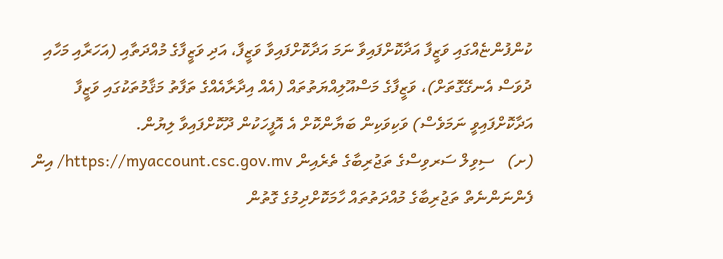ކުންފުންޏެއްގައި ވަޒީފާ އަދާކޮށްފައިވާ ނަމަ އަދާކޮށްފައިވާ ވަޒީފާ، އަދި ވަޒީފާގެ މުއްދަތާއި (އަހަރާއި މަހާއި ދުވަސް އެނގޭގޮތަށް)، ވަޒީފާގެ މަސްއޫލިއްޔަތުތައް (އެއް އިދާރާއެއްގެ ތަފާތު މަޤާމުތަކުގައި ވަޒީފާ އަދާކޮށްފައިވީ ނަމަވެސް) ވަކިވަކިން ބަޔާންކޮށް އެ އޮފީހަކުން ދޫކޮށްފައިވާ ލިޔުން.
(ށ)   ސިވިލް ސަރވިސްގެ ތަޖުރިބާގެ ތެރެއިން https://myaccount.csc.gov.mv/ އިން ފެންނަންނެތް ތަޖުރިބާގެ މުއްދަތުތައް ހާމަކޮށްދިމުގެ ގޮތުން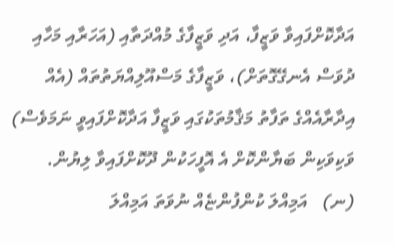އަދާކޮށްފައިވާ ވަޒީފާ، އަދި ވަޒީފާގެ މުއްދަތާއި (އަހަރާއި މަހާއި ދުވަސް އެނގޭގޮތަށް)، ވަޒީފާގެ މަސްއޫލިއްޔަތުތައް (އެއް އިދާރާއެއްގެ ތަފާތު މަޤާމުތަކުގައި ވަޒީފާ އަދާކޮށްފައިވީ ނަމަވެސް) ވަކިވަކިން ބަޔާންކޮށް އެ އޮފީހަކުން ދޫކޮށްފައިވާ ލިޔުން.
(ނ)   އަމިއްލަ ކުންފުންޏެއް ނުވަތަ އަމިއްލަ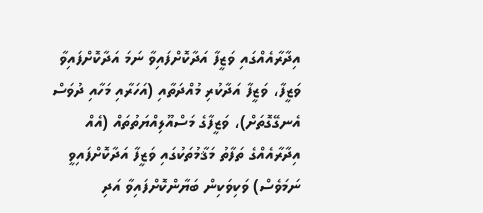އިދާރާއެއްގައި ވަޒީފާ އަދާކޮށްފައިވާ ނަމަ އަދާކޮށްފައިވާ ވަޒީފާ، ވަޒީފާ އަދާކުރި މުއްދަތާއި (އަހަރާއި މަހާއި ދުވަސް އެނގޭގޮތަށް)، ވަޒީފާގެ މަސްއޫލިއްޔަތުތައް (އެއް އިދާރާއެއްގެ ތަފާތު މަޤާމުތަކުގައި ވަޒީފާ އަދާކޮށްފައިވީ ނަމަވެސް) ވަކިވަކިން ބަޔާންކޮށްފައިވާ އަދި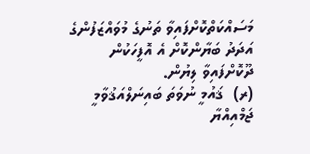މަސައްކަތްކޮށްފައިވާ ތަނުގެ މުވައްޒަފުންގެ އަދަދު ބަޔާންކޮށް އެ އޮފީހަކުން ދޫކޮށްފައިވާ ލިޔުން.
(ރ)  ޤައުމީ ނުވަތަ ބައިނަލްއަޤުވާމީ ޖަމްއިއްޔާ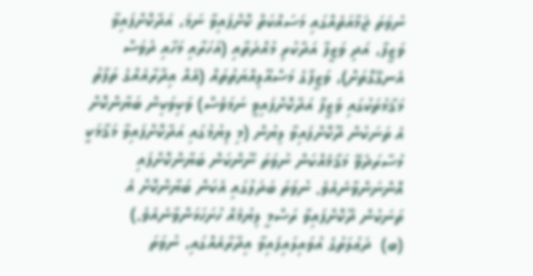ނުވަތަ ޖަމާއަތެއްގައި މަސައްކަތް ކޮށްފައިވާ ނަމަ، އަދާކޮށްފައިވާ ވަޒީފާ، އަދި ވަޒީފާ އަދާކުރި މުއްދަތާއި (އަހަރާއި މަހާއި ދުވަސް އެނގޭގޮތަށް)، ވަޒީފާގެ މަސްއޫލިއްޔަތުތައް (އެއް އިދާރާއެއްގެ ތަފާތު މަޤާމުތަކުގައި ވަޒީފާ އަދާކޮށްފައިވީ ނަމަވެސް) ވަކިވަކިން ބަޔާންކޮށް އެ ތަނަކުން ދޫކޮށްފައިވާ ލިޔުން (މި ލިޔުމުގައި އަދާކޮށްފައިވާ މަޤާމަކީ މުސާރަދެވޭ މަޤާމެއްކަން ނުވަތަ ނޫންކަން ބަޔާންކޮށްފައި އޮންނަންވާނެއެވެ. ނުވަތަ ބަދަލުގައި އެކަން ބަޔާންކޮށް އެ ތަނަކުން ދޫކޮށްފައިވާ ރަސްމީ ލިޔުމެއް ހުށަހަޅަންވާނެއެވެ.)
(ބ)  ދަޢުލަތުގެ އުވައިލައިފައިވާ އިދާރާއެއްގައި، ނުވަތަ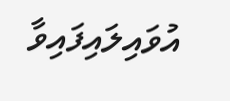އުވައިލައިފައިވާ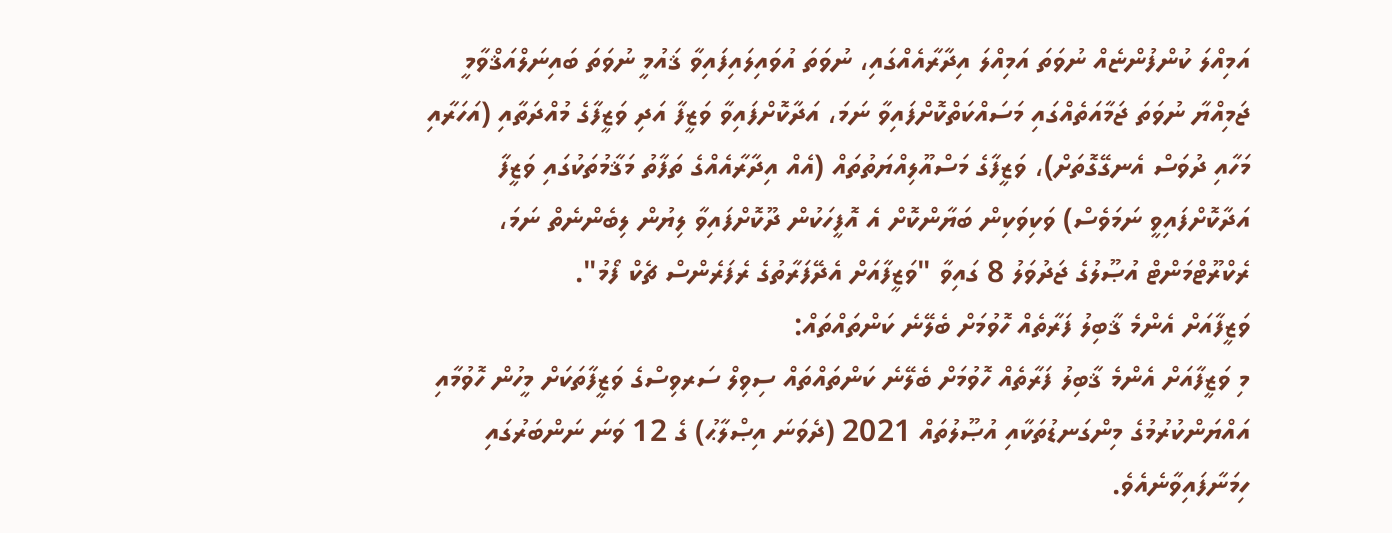އަމިއްލަ ކުންފުންޏެއް ނުވަތަ އަމިއްލަ އިދާރާއެއްގައި، ނުވަތަ އުވައިލައިފައިވާ ޤައުމީ ނުވަތަ ބައިނަލްއަޤްވާމީ ޖަމިއްޔާ ނުވަތަ ޖަމާއަތެއްގައި މަސައްކަތްކޮށްފައިވާ ނަމަ، އަދާކޮށްފައިވާ ވަޒީފާ އަދި ވަޒީފާގެ މުއްދަތާއި (އަހަރާއި މަހާއި ދުވަސް އެނގޭގޮތަށް)، ވަޒީފާގެ މަސްއޫލިއްޔަތުތައް (އެއް އިދާރާއެއްގެ ތަފާތު މަޤާމުތަކުގައި ވަޒީފާ އަދާކޮށްފައިވީ ނަމަވެސް) ވަކިވަކިން ބަޔާންކޮށް އެ އޮފީހަކުން ދޫކޮށްފައިވާ ލިޔުން ލިބެންނެތް ނަމަ، ރެކްރޫޓްމަންޓް އުޞޫލުގެ ޖަދުވަލު 8 ގައިވާ "ވަޒީފާއަށް އެދޭފަރާތުގެ ރެފަރެންސް ޗެކް ފޯމު".
ވަޒީފާއަށް އެންމެ ޤާބިލު ފަރާތެއް ހޮވުމަށް ބެލޭނެ ކަންތައްތައް:
މި ވަޒީފާއަށް އެންމެ ޤާބިލު ފަރާތެއް ހޮވުމަށް ބެލޭނެ ކަންތައްތައް ސިވިލް ސަރވިސްގެ ވަޒީފާތަކަށް މީހުން ހޮވުމާއި އައްޔަންކުރުމުގެ މިންގަނޑުތަކާއި އުޞޫލުތައް 2021 (ދެވަނަ އިޞްލާޙު) ގެ 12 ވަނަ ނަންބަރުގައި ހިމަނާފައިވާނެއެވެ.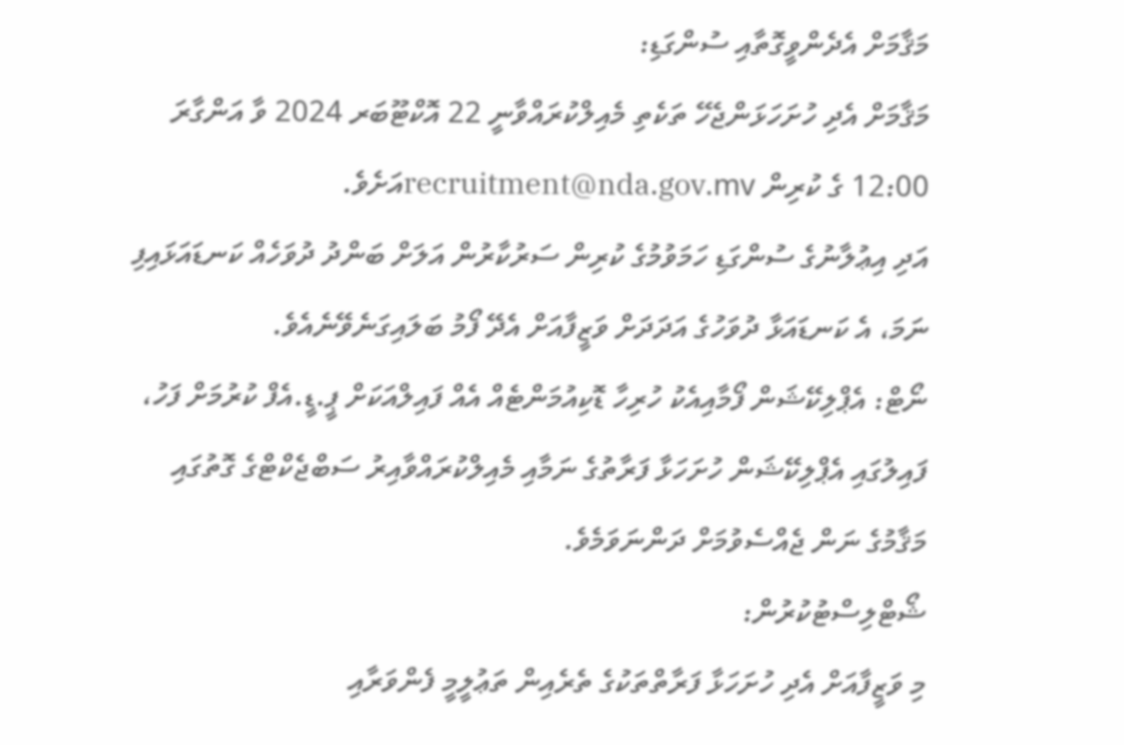މަޤާމަށް އެދެންވީގޮތާއި ސުންގަޑި:
މަޤާމަށް އެދި ހުށަހަޅަންޖެހޭ ތަކެތި މެއިލްކުރައްވާނީ 22 އޮކްޓޫބަރ 2024 ވާ އަންގާރަ 12:00 ގެ ކުރިން recruitment@nda.gov.mvއަށެވެ.
އަދި އިޢުލާނުގެ ސުންގަޑި ހަމަވުމުގެ ކުރިން ސަރުކާރުން އަލަށް ބަންދު ދުވަހެއް ކަނޑައަޅައިފި ނަމަ، އެ ކަނޑައަޅާ ދުވަހުގެ އަދަދަށް ވަޒީފާއަށް އެދޭ ފޯމު ބަލައިގަނެވޭނެއެވެ.
ނޯޓް: އެޕްލިކޭޝަން ފޯމާއިއެކު ހުރިހާ ޑޮކިއުމަންޓެއް އެއް ފައިލްއަކަށް ޕީ.ޑީ.އެފް ކުރުމަށް ފަހު، ފައިލުގައި އެޕްލިކޭޝަން ހުށަހަޅާ ފަރާތުގެ ނަމާއި މެއިލްކުރައްވާއިރު ސަބްޖެކްޓްގެ ގޮތުގައި މަޤާމުގެ ނަން ޖެއްސެވުމަށް ދަންނަވަމެވެ.
ޝޯޓްލިސްޓުކުރުން:
މި ވަޒީފާއަށް އެދި ހުށަހަޅާ ފަރާތްތަކުގެ ތެރެއިން ތަޢުލީމީ ފެންވަރާއި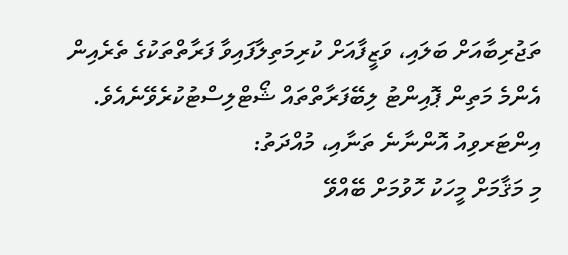ތަޖުރިބާއަށް ބަލައި، ވަޒީފާއަށް ކުރިމަތިލާފައިވާ ފަރާތްތަކުގެ ތެރެއިން އެންމެ މަތިން ޕޮއިންޓު ލިބޭފަރާތްތައް ޝޯޓްލިސްޓުކުރެވޭނެއެވެ.
އިންޓަރވިއު އޮންނާނެ ތަނާއި، މުއްދަތު:
މި މަޤާމަށް މީހަކު ހޮވުމަށް ބޭއްވޭ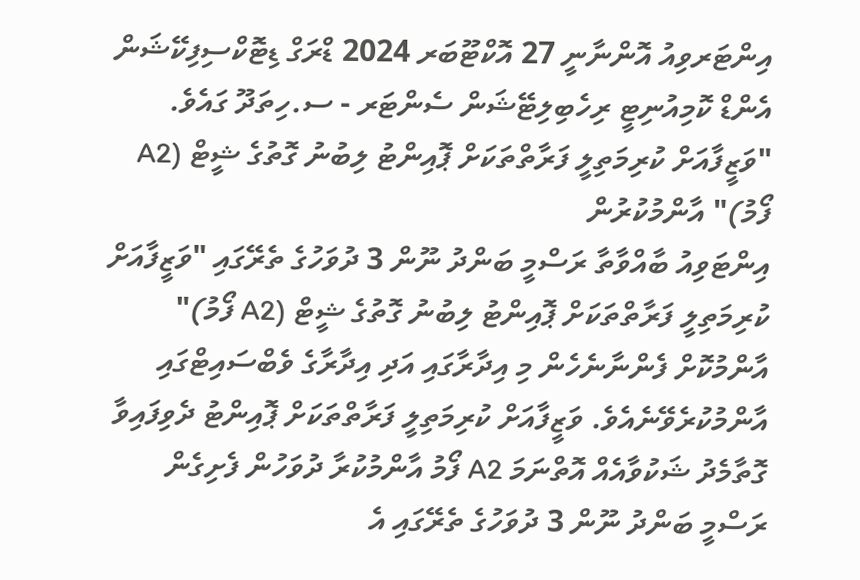އިންޓަރވިއު އޮންނާނީ 27 އޮކްޓޫބަރ 2024 ޑްރަގް ޑިޓޮކްސިފިކޭޝަން އެންޑް ކޮމިއުނިޓީ ރިހެބިލިޓޭޝަން ސެންޓަރ - ސ.ހިތަދޫ ގައެވެ.
"ވަޒީފާއަށް ކުރިމަތިލީ ފަރާތްތަކަށް ޕޮއިންޓު ލިބުނު ގޮތުގެ ޝީޓް (A2 ފޯމު)" އާންމުކުރުން
އިންޓަވިއު ބާއްވާތާ ރަސްމީ ބަންދު ނޫން 3 ދުވަހުގެ ތެރޭގައި "ވަޒީފާއަށް ކުރިމަތިލީ ފަރާތްތަކަށް ޕޮއިންޓު ލިބުނު ގޮތުގެ ޝީޓް (A2 ފޯމު)" އާންމުކޮށް ފެންނާނެހެން މި އިދާރާގައި އަދި އިދާރާގެ ވެބްސައިޓްގައި އާންމުކުރެވޭނެއެވެ. ވަޒީފާއަށް ކުރިމަތިލީ ފަރާތްތަކަށް ޕޮއިންޓު ދެވިފައިވާ ގޮތާމެދު ޝަކުވާއެއް އޮތްނަމަ A2 ފޯމު އާންމުކުރާ ދުވަހުން ފެށިގެން ރަސްމީ ބަންދު ނޫން 3 ދުވަހުގެ ތެރޭގައި އެ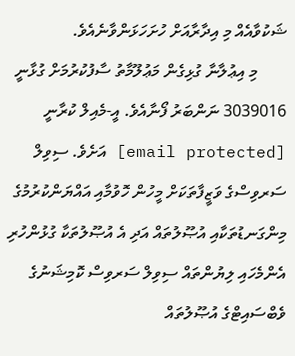ޝަކުވާއެއް މި އިދާރާއަށް ހުށަހަޅަންވާނެއެވެ.
       މި އިޢުލާނާ ގުޅިގެން މަޢުލޫމާތު ސާފުކުރުމަށް ގުޅާނީ 3039016 ނަންބަރު ފޯނާއެވެ. އީ-މެއިލް ކުރާނީ [email protected] އަށެވެ. ސިވިލް ސަރވިސްގެ ވަޒީފާތަކަށް މީހުން ހޮވުމާއި އައްޔަންކުރުމުގެ މިންގަނޑުތަކާއި އުޞޫލުތައް އަދި އެ އުޞޫލުތަކާ ގުޅުންހުރި އެންމެހައި ލިޔުންތައް ސިވިލް ސަރވިސް ކޮމިޝަނުގެ ވެބްސައިޓްގެ އުޞޫލުތައް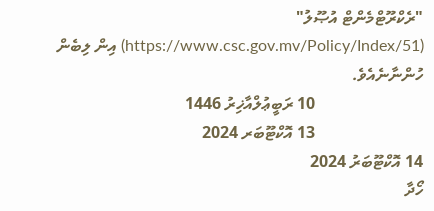"ރެކްރޫޓްމެންޓް އުޞޫލު" (https://www.csc.gov.mv/Policy/Index/51) އިން ލިބެން ހުންނާނެއެވެ.
                          10 ރަބީޢުލްއާޚިރު 1446
                          13 އޮކްޓޫބަރ 2024
14 އޮކްޓޫބަރު 2024
ހޯދާ